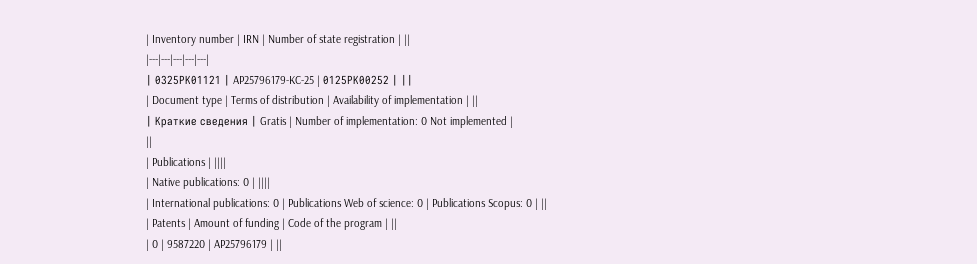| Inventory number | IRN | Number of state registration | ||
|---|---|---|---|---|
| 0325РК01121 | AP25796179-KC-25 | 0125РК00252 | ||
| Document type | Terms of distribution | Availability of implementation | ||
| Краткие сведения | Gratis | Number of implementation: 0 Not implemented |
||
| Publications | ||||
| Native publications: 0 | ||||
| International publications: 0 | Publications Web of science: 0 | Publications Scopus: 0 | ||
| Patents | Amount of funding | Code of the program | ||
| 0 | 9587220 | AP25796179 | ||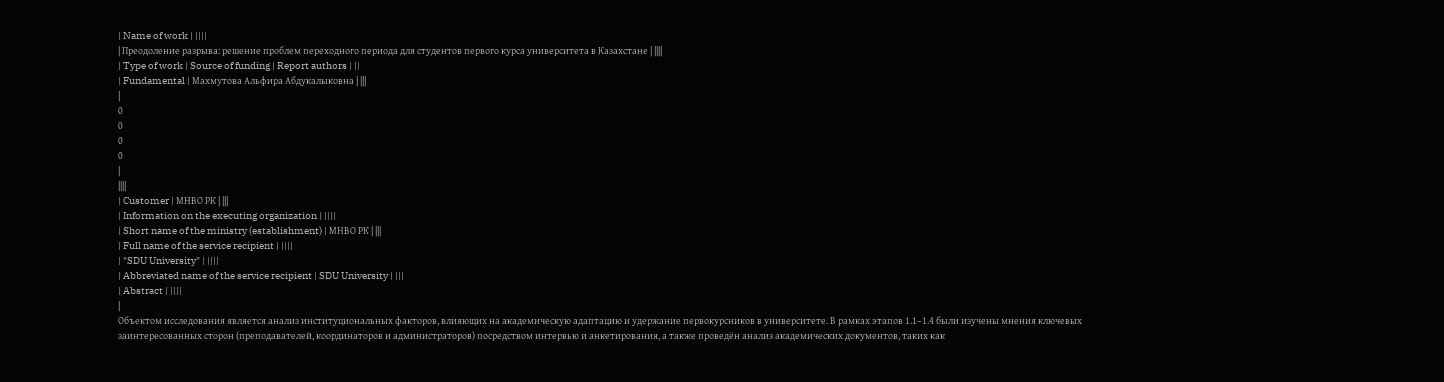| Name of work | ||||
| Преодоление разрыва: решение проблем переходного периода для студентов первого курса университета в Казахстане | ||||
| Type of work | Source of funding | Report authors | ||
| Fundamental | Махмутова Альфира Абдукалыковна | |||
|
0
0
0
0
|
||||
| Customer | МНВО РК | |||
| Information on the executing organization | ||||
| Short name of the ministry (establishment) | МНВО РК | |||
| Full name of the service recipient | ||||
| "SDU University" | ||||
| Abbreviated name of the service recipient | SDU University | |||
| Abstract | ||||
|
Объектом исследования является анализ институциональных факторов, влияющих на академическую адаптацию и удержание первокурсников в университете. В рамках этапов 1.1–1.4 были изучены мнения ключевых заинтересованных сторон (преподавателей, координаторов и администраторов) посредством интервью и анкетирования, а также проведён анализ академических документов, таких как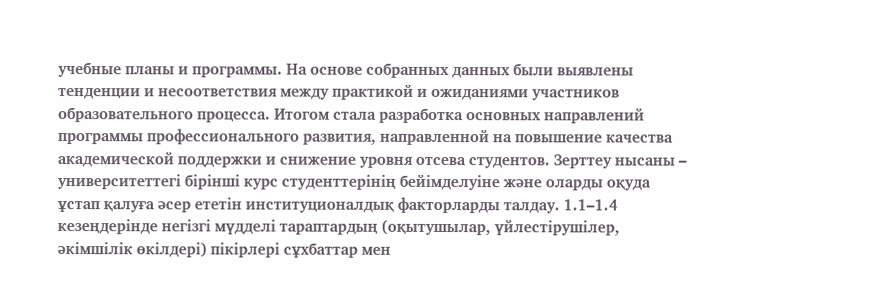учебные планы и программы. На основе собранных данных были выявлены тенденции и несоответствия между практикой и ожиданиями участников образовательного процесса. Итогом стала разработка основных направлений программы профессионального развития, направленной на повышение качества академической поддержки и снижение уровня отсева студентов. Зерттеу нысаны – университеттегі бірінші курс студенттерінің бейімделуіне және оларды оқуда ұстап қалуға әсер ететін институционалдық факторларды талдау. 1.1–1.4 кезеңдерінде негізгі мүдделі тараптардың (оқытушылар, үйлестірушілер, әкімшілік өкілдері) пікірлері сұхбаттар мен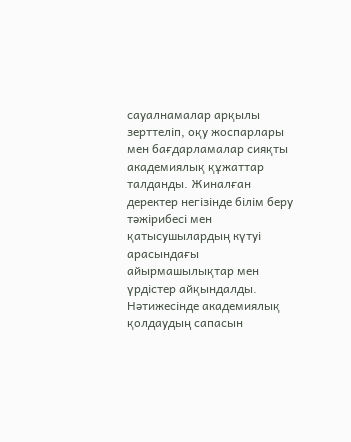сауалнамалар арқылы зерттеліп, оқу жоспарлары мен бағдарламалар сияқты академиялық құжаттар талданды. Жиналған деректер негізінде білім беру тәжірибесі мен қатысушылардың күтуі арасындағы айырмашылықтар мен үрдістер айқындалды. Нәтижесінде академиялық қолдаудың сапасын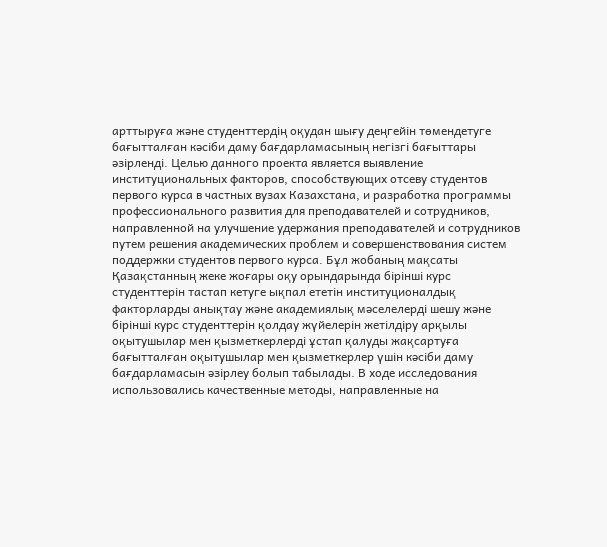арттыруға және студенттердің оқудан шығу деңгейін төмендетуге бағытталған кәсіби даму бағдарламасының негізгі бағыттары әзірленді. Целью данного проекта является выявление институциональных факторов, способствующих отсеву студентов первого курса в частных вузах Казахстана, и разработка программы профессионального развития для преподавателей и сотрудников, направленной на улучшение удержания преподавателей и сотрудников путем решения академических проблем и совершенствования систем поддержки студентов первого курса. Бұл жобаның мақсаты Қазақстанның жеке жоғары оқу орындарында бірінші курс студенттерін тастап кетуге ықпал ететін институционалдық факторларды анықтау және академиялық мәселелерді шешу және бірінші курс студенттерін қолдау жүйелерін жетілдіру арқылы оқытушылар мен қызметкерлерді ұстап қалуды жақсартуға бағытталған оқытушылар мен қызметкерлер үшін кәсіби даму бағдарламасын әзірлеу болып табылады. В ходе исследования использовались качественные методы, направленные на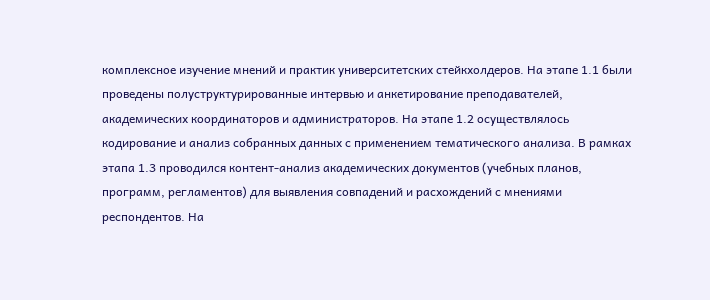комплексное изучение мнений и практик университетских стейкхолдеров. На этапе 1.1 были проведены полуструктурированные интервью и анкетирование преподавателей, академических координаторов и администраторов. На этапе 1.2 осуществлялось кодирование и анализ собранных данных с применением тематического анализа. В рамках этапа 1.3 проводился контент-анализ академических документов (учебных планов, программ, регламентов) для выявления совпадений и расхождений с мнениями респондентов. На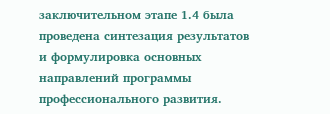заключительном этапе 1.4 была проведена синтезация результатов и формулировка основных направлений программы профессионального развития.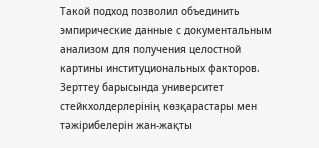Такой подход позволил объединить эмпирические данные с документальным анализом для получения целостной картины институциональных факторов. Зерттеу барысында университет стейкхолдерлерінің көзқарастары мен тәжірибелерін жан-жақты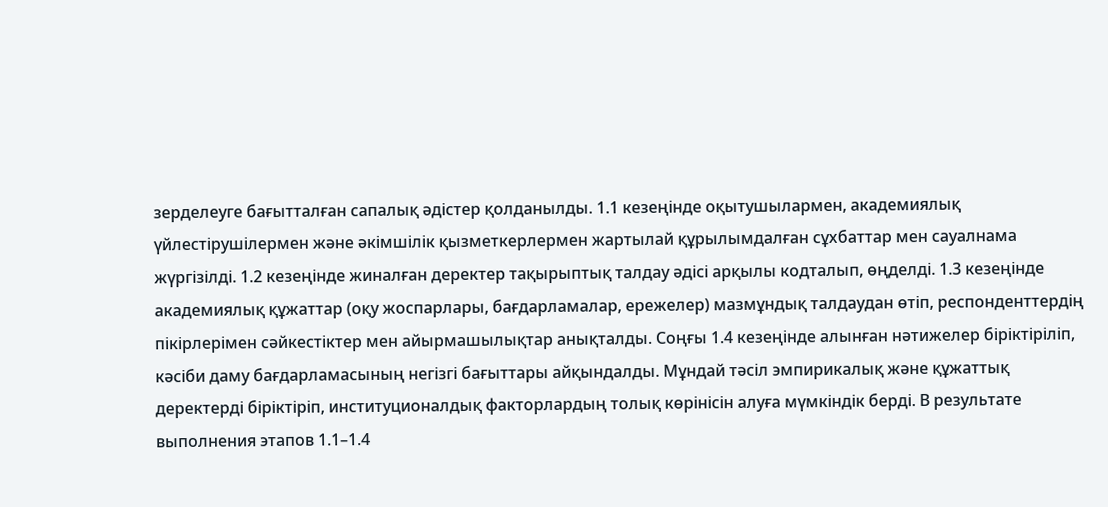зерделеуге бағытталған сапалық әдістер қолданылды. 1.1 кезеңінде оқытушылармен, академиялық үйлестірушілермен және әкімшілік қызметкерлермен жартылай құрылымдалған сұхбаттар мен сауалнама жүргізілді. 1.2 кезеңінде жиналған деректер тақырыптық талдау әдісі арқылы кодталып, өңделді. 1.3 кезеңінде академиялық құжаттар (оқу жоспарлары, бағдарламалар, ережелер) мазмұндық талдаудан өтіп, респонденттердің пікірлерімен сәйкестіктер мен айырмашылықтар анықталды. Соңғы 1.4 кезеңінде алынған нәтижелер біріктіріліп, кәсіби даму бағдарламасының негізгі бағыттары айқындалды. Мұндай тәсіл эмпирикалық және құжаттық деректерді біріктіріп, институционалдық факторлардың толық көрінісін алуға мүмкіндік берді. В результате выполнения этапов 1.1–1.4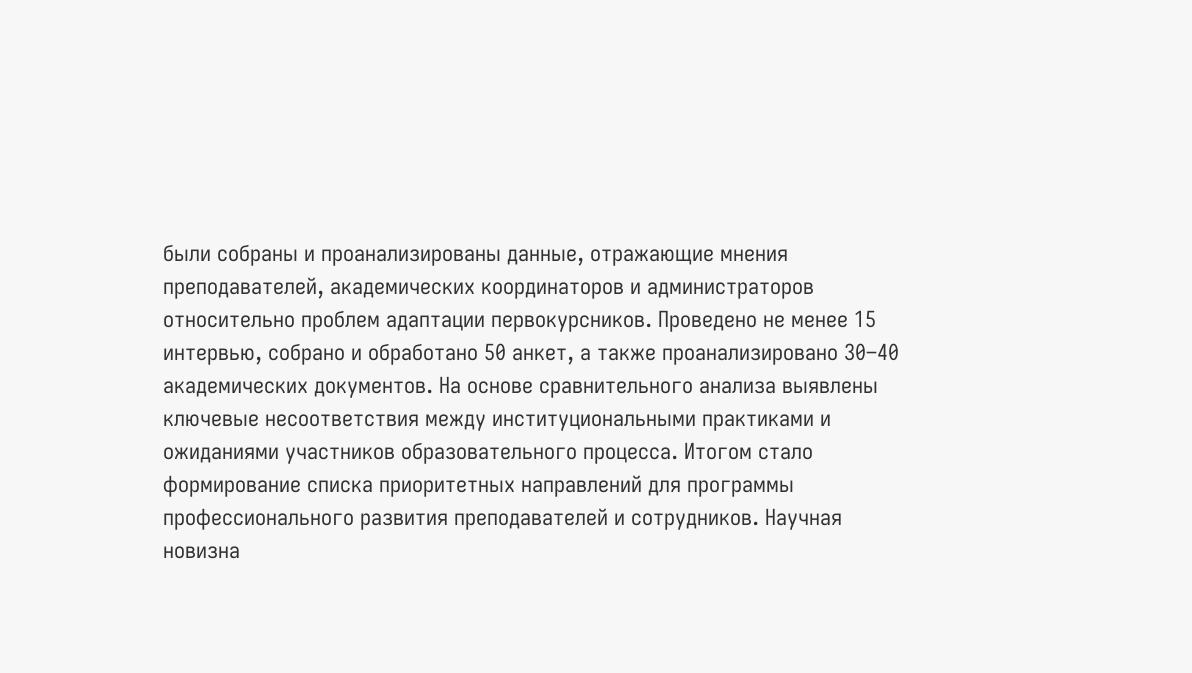были собраны и проанализированы данные, отражающие мнения преподавателей, академических координаторов и администраторов относительно проблем адаптации первокурсников. Проведено не менее 15 интервью, собрано и обработано 50 анкет, а также проанализировано 30–40 академических документов. На основе сравнительного анализа выявлены ключевые несоответствия между институциональными практиками и ожиданиями участников образовательного процесса. Итогом стало формирование списка приоритетных направлений для программы профессионального развития преподавателей и сотрудников. Научная новизна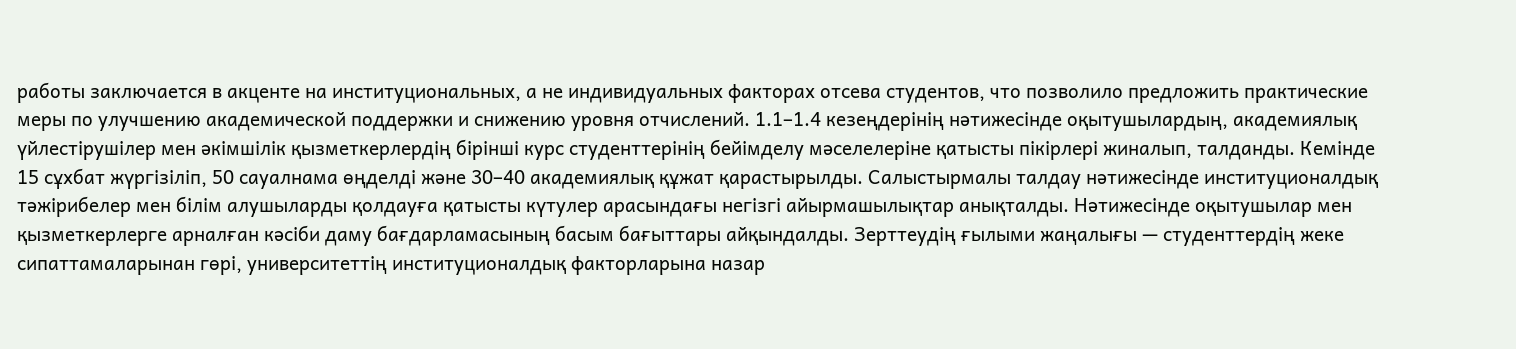работы заключается в акценте на институциональных, а не индивидуальных факторах отсева студентов, что позволило предложить практические меры по улучшению академической поддержки и снижению уровня отчислений. 1.1–1.4 кезеңдерінің нәтижесінде оқытушылардың, академиялық үйлестірушілер мен әкімшілік қызметкерлердің бірінші курс студенттерінің бейімделу мәселелеріне қатысты пікірлері жиналып, талданды. Кемінде 15 сұхбат жүргізіліп, 50 сауалнама өңделді және 30–40 академиялық құжат қарастырылды. Салыстырмалы талдау нәтижесінде институционалдық тәжірибелер мен білім алушыларды қолдауға қатысты күтулер арасындағы негізгі айырмашылықтар анықталды. Нәтижесінде оқытушылар мен қызметкерлерге арналған кәсіби даму бағдарламасының басым бағыттары айқындалды. Зерттеудің ғылыми жаңалығы — студенттердің жеке сипаттамаларынан гөрі, университеттің институционалдық факторларына назар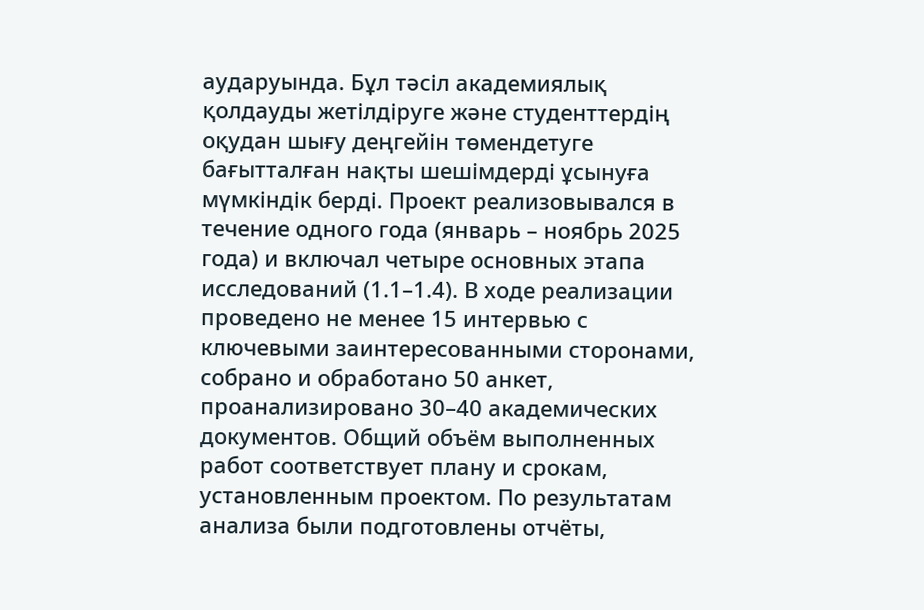аударуында. Бұл тәсіл академиялық қолдауды жетілдіруге және студенттердің оқудан шығу деңгейін төмендетуге бағытталған нақты шешімдерді ұсынуға мүмкіндік берді. Проект реализовывался в течение одного года (январь – ноябрь 2025 года) и включал четыре основных этапа исследований (1.1–1.4). В ходе реализации проведено не менее 15 интервью с ключевыми заинтересованными сторонами, собрано и обработано 50 анкет, проанализировано 30–40 академических документов. Общий объём выполненных работ соответствует плану и срокам, установленным проектом. По результатам анализа были подготовлены отчёты,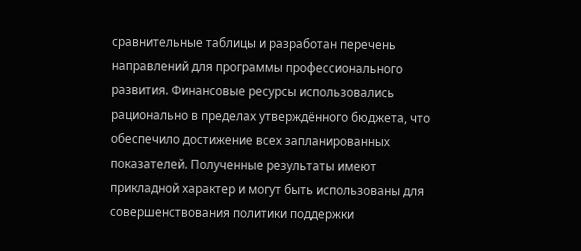сравнительные таблицы и разработан перечень направлений для программы профессионального развития. Финансовые ресурсы использовались рационально в пределах утверждённого бюджета, что обеспечило достижение всех запланированных показателей. Полученные результаты имеют прикладной характер и могут быть использованы для совершенствования политики поддержки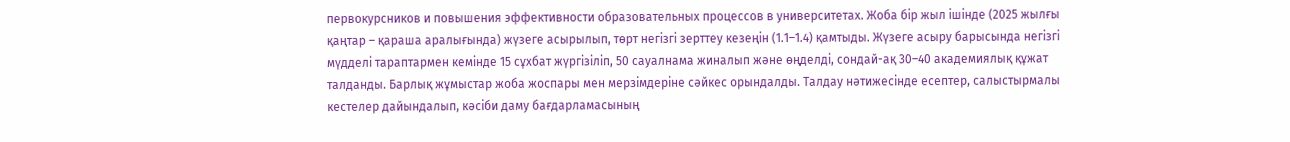первокурсников и повышения эффективности образовательных процессов в университетах. Жоба бір жыл ішінде (2025 жылғы қаңтар – қараша аралығында) жүзеге асырылып, төрт негізгі зерттеу кезеңін (1.1–1.4) қамтыды. Жүзеге асыру барысында негізгі мүдделі тараптармен кемінде 15 сұхбат жүргізіліп, 50 сауалнама жиналып және өңделді, сондай-ақ 30–40 академиялық құжат талданды. Барлық жұмыстар жоба жоспары мен мерзімдеріне сәйкес орындалды. Талдау нәтижесінде есептер, салыстырмалы кестелер дайындалып, кәсіби даму бағдарламасының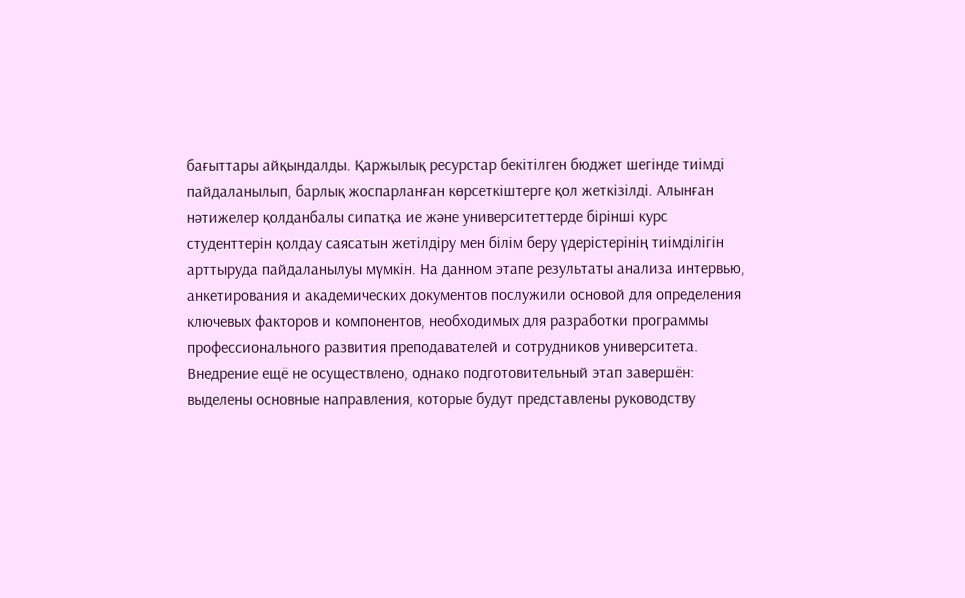бағыттары айқындалды. Қаржылық ресурстар бекітілген бюджет шегінде тиімді пайдаланылып, барлық жоспарланған көрсеткіштерге қол жеткізілді. Алынған нәтижелер қолданбалы сипатқа ие және университеттерде бірінші курс студенттерін қолдау саясатын жетілдіру мен білім беру үдерістерінің тиімділігін арттыруда пайдаланылуы мүмкін. На данном этапе результаты анализа интервью, анкетирования и академических документов послужили основой для определения ключевых факторов и компонентов, необходимых для разработки программы профессионального развития преподавателей и сотрудников университета. Внедрение ещё не осуществлено, однако подготовительный этап завершён: выделены основные направления, которые будут представлены руководству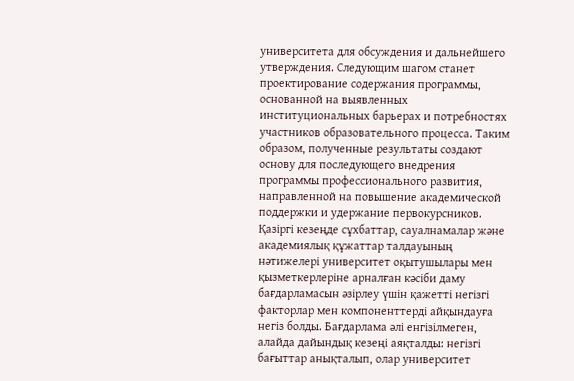университета для обсуждения и дальнейшего утверждения. Следующим шагом станет проектирование содержания программы, основанной на выявленных институциональных барьерах и потребностях участников образовательного процесса. Таким образом, полученные результаты создают основу для последующего внедрения программы профессионального развития, направленной на повышение академической поддержки и удержание первокурсников. Қазіргі кезеңде сұхбаттар, сауалнамалар және академиялық құжаттар талдауының нәтижелері университет оқытушылары мен қызметкерлеріне арналған кәсіби даму бағдарламасын әзірлеу үшін қажетті негізгі факторлар мен компоненттерді айқындауға негіз болды. Бағдарлама әлі енгізілмеген, алайда дайындық кезеңі аяқталды: негізгі бағыттар анықталып, олар университет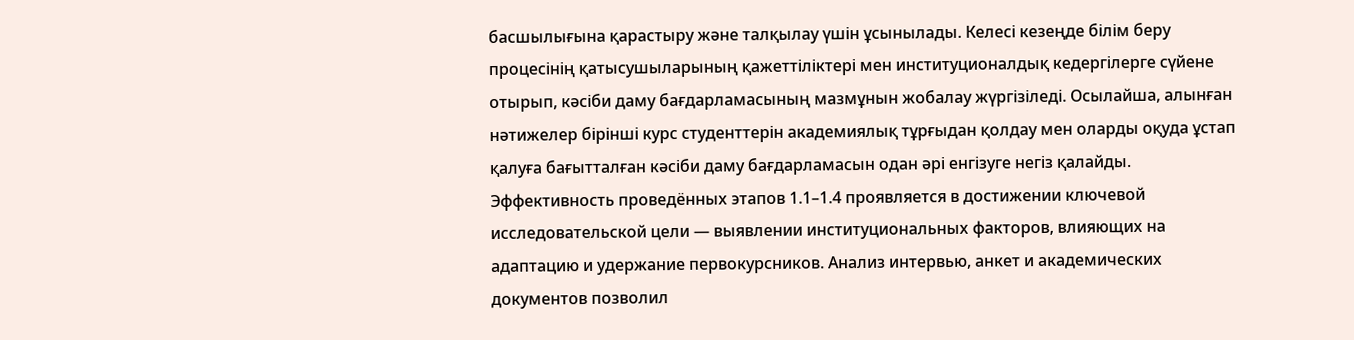басшылығына қарастыру және талқылау үшін ұсынылады. Келесі кезеңде білім беру процесінің қатысушыларының қажеттіліктері мен институционалдық кедергілерге сүйене отырып, кәсіби даму бағдарламасының мазмұнын жобалау жүргізіледі. Осылайша, алынған нәтижелер бірінші курс студенттерін академиялық тұрғыдан қолдау мен оларды оқуда ұстап қалуға бағытталған кәсіби даму бағдарламасын одан әрі енгізуге негіз қалайды. Эффективность проведённых этапов 1.1–1.4 проявляется в достижении ключевой исследовательской цели — выявлении институциональных факторов, влияющих на адаптацию и удержание первокурсников. Анализ интервью, анкет и академических документов позволил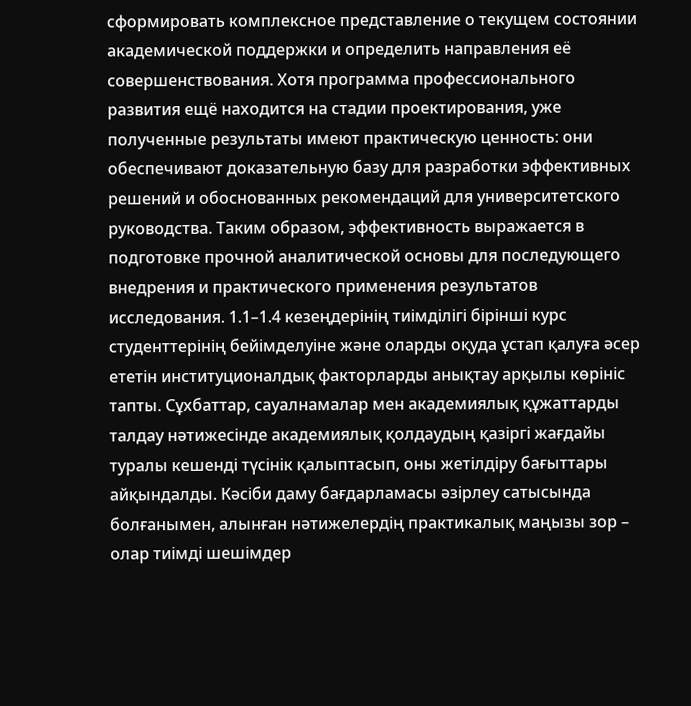сформировать комплексное представление о текущем состоянии академической поддержки и определить направления её совершенствования. Хотя программа профессионального развития ещё находится на стадии проектирования, уже полученные результаты имеют практическую ценность: они обеспечивают доказательную базу для разработки эффективных решений и обоснованных рекомендаций для университетского руководства. Таким образом, эффективность выражается в подготовке прочной аналитической основы для последующего внедрения и практического применения результатов исследования. 1.1–1.4 кезеңдерінің тиімділігі бірінші курс студенттерінің бейімделуіне және оларды оқуда ұстап қалуға әсер ететін институционалдық факторларды анықтау арқылы көрініс тапты. Сұхбаттар, сауалнамалар мен академиялық құжаттарды талдау нәтижесінде академиялық қолдаудың қазіргі жағдайы туралы кешенді түсінік қалыптасып, оны жетілдіру бағыттары айқындалды. Кәсіби даму бағдарламасы әзірлеу сатысында болғанымен, алынған нәтижелердің практикалық маңызы зор – олар тиімді шешімдер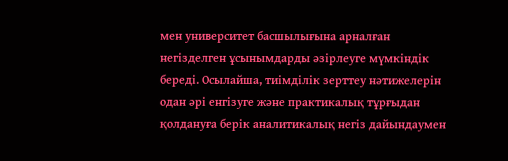мен университет басшылығына арналған негізделген ұсынымдарды әзірлеуге мүмкіндік береді. Осылайша, тиімділік зерттеу нәтижелерін одан әрі енгізуге және практикалық тұрғыдан қолдануға берік аналитикалық негіз дайындаумен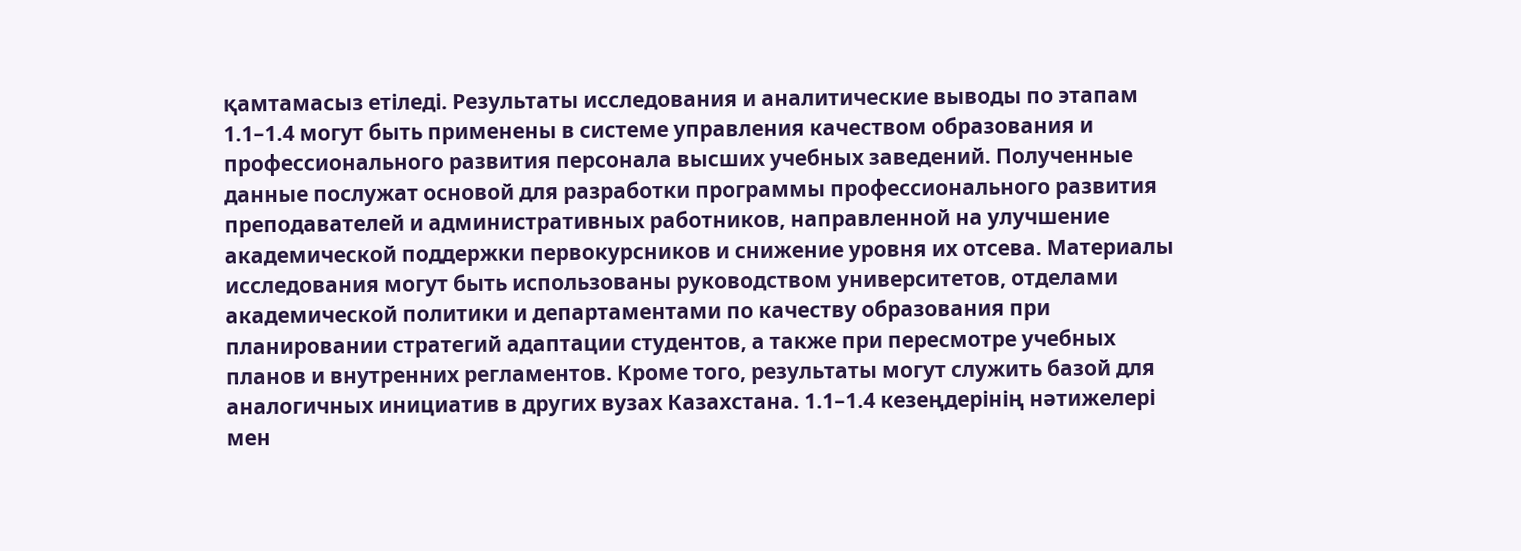қамтамасыз етіледі. Результаты исследования и аналитические выводы по этапам 1.1–1.4 могут быть применены в системе управления качеством образования и профессионального развития персонала высших учебных заведений. Полученные данные послужат основой для разработки программы профессионального развития преподавателей и административных работников, направленной на улучшение академической поддержки первокурсников и снижение уровня их отсева. Материалы исследования могут быть использованы руководством университетов, отделами академической политики и департаментами по качеству образования при планировании стратегий адаптации студентов, а также при пересмотре учебных планов и внутренних регламентов. Кроме того, результаты могут служить базой для аналогичных инициатив в других вузах Казахстана. 1.1–1.4 кезеңдерінің нәтижелері мен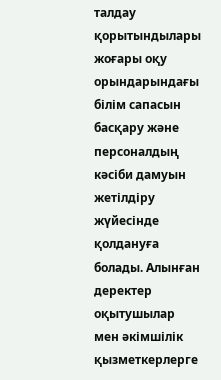талдау қорытындылары жоғары оқу орындарындағы білім сапасын басқару және персоналдың кәсіби дамуын жетілдіру жүйесінде қолдануға болады. Алынған деректер оқытушылар мен әкімшілік қызметкерлерге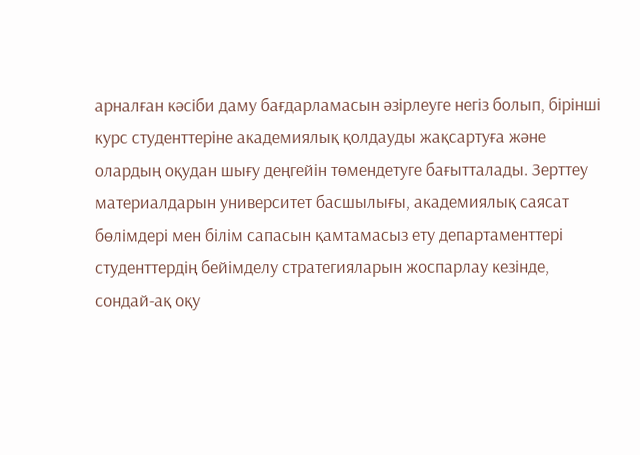арналған кәсіби даму бағдарламасын әзірлеуге негіз болып, бірінші курс студенттеріне академиялық қолдауды жақсартуға және олардың оқудан шығу деңгейін төмендетуге бағытталады. Зерттеу материалдарын университет басшылығы, академиялық саясат бөлімдері мен білім сапасын қамтамасыз ету департаменттері студенттердің бейімделу стратегияларын жоспарлау кезінде, сондай-ақ оқу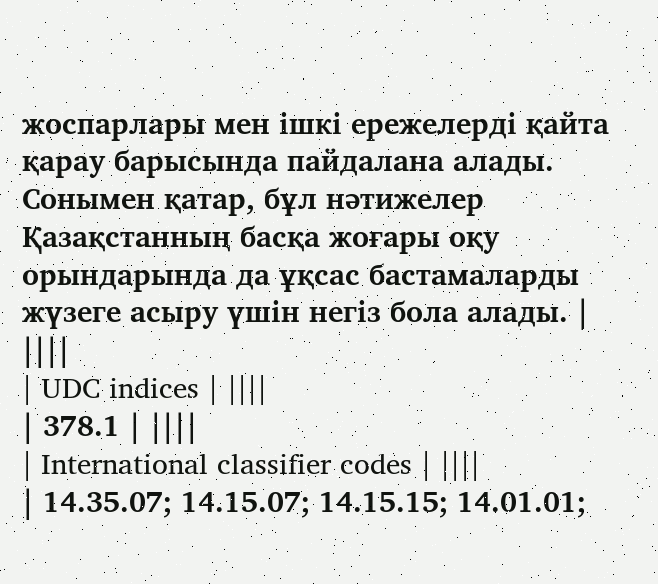жоспарлары мен ішкі ережелерді қайта қарау барысында пайдалана алады. Сонымен қатар, бұл нәтижелер Қазақстанның басқа жоғары оқу орындарында да ұқсас бастамаларды жүзеге асыру үшін негіз бола алады. |
||||
| UDC indices | ||||
| 378.1 | ||||
| International classifier codes | ||||
| 14.35.07; 14.15.07; 14.15.15; 14.01.01;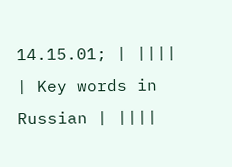14.15.01; | ||||
| Key words in Russian | ||||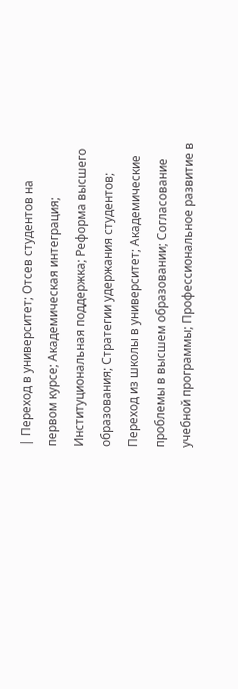| Переход в университет; Отсев студентов на первом курсе; Академическая интеграция; Институциональная поддержка; Реформа высшего образования; Стратегии удержания студентов; Переход из школы в университет; Академические проблемы в высшем образовании; Согласование учебной программы; Профессиональное развитие в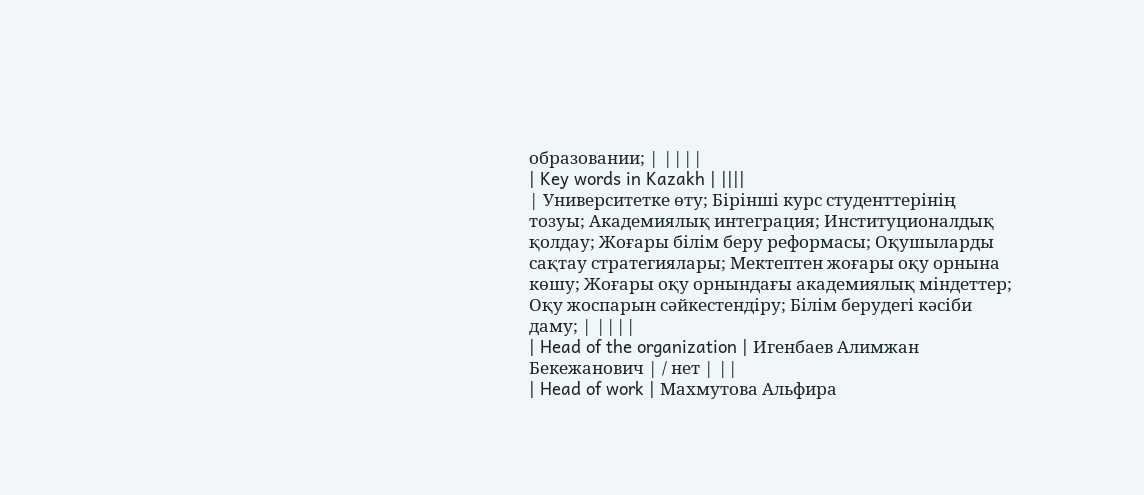образовании; | ||||
| Key words in Kazakh | ||||
| Университетке өту; Бірінші курс студенттерінің тозуы; Академиялық интеграция; Институционалдық қолдау; Жоғары білім беру реформасы; Оқушыларды сақтау стратегиялары; Мектептен жоғары оқу орнына көшу; Жоғары оқу орнындағы академиялық міндеттер; Оқу жоспарын сәйкестендіру; Білім берудегі кәсіби даму; | ||||
| Head of the organization | Игенбаев Алимжан Бекежанович | / нет | ||
| Head of work | Махмутова Альфира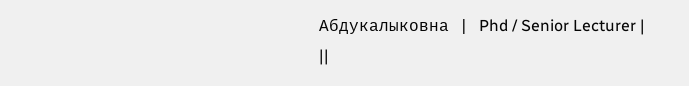Абдукалыковна | Phd / Senior Lecturer | ||